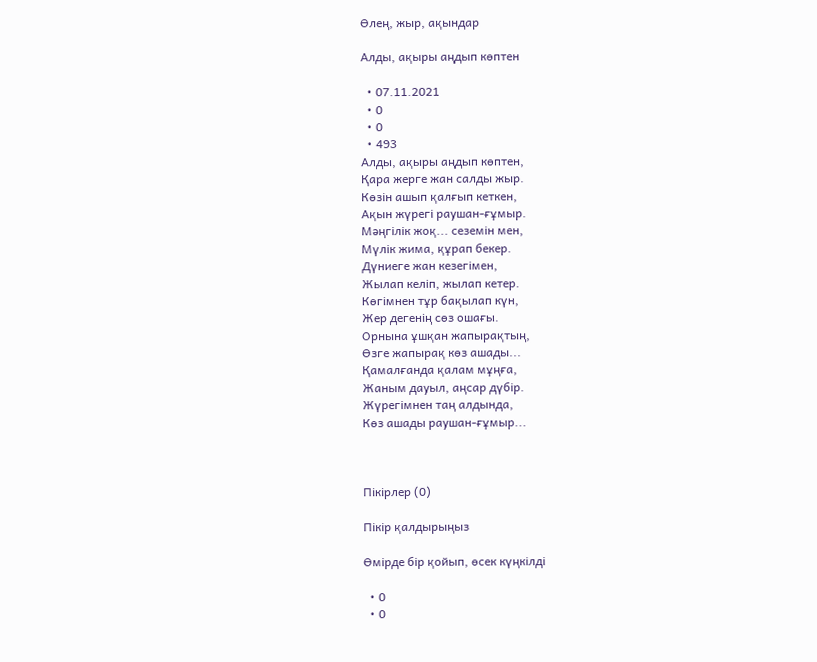Өлең, жыр, ақындар

Алды, ақыры аңдып көптен

  • 07.11.2021
  • 0
  • 0
  • 493
Алды, ақыры аңдып көптен,
Қара жерге жан салды жыр.
Көзін ашып қалғып кеткен,
Ақын жүрегі раушан-ғұмыр.
Мәңгілік жоқ... сеземін мен,
Мүлік жима, құрап бекер.
Дүниеге жан кезегімен,
Жылап келіп, жылап кетер.
Көгімнен тұр бақылап күн,
Жер дегенің сөз ошағы.
Орнына ұшқан жапырақтың,
Өзге жапырақ көз ашады...
Қамалғанда қалам мұңға,
Жаным дауыл, аңсар дүбір.
Жүрегімнен таң алдында,
Көз ашады раушан-ғұмыр...



Пікірлер (0)

Пікір қалдырыңыз

Өмірде бір қойып, өсек күңкілді

  • 0
  • 0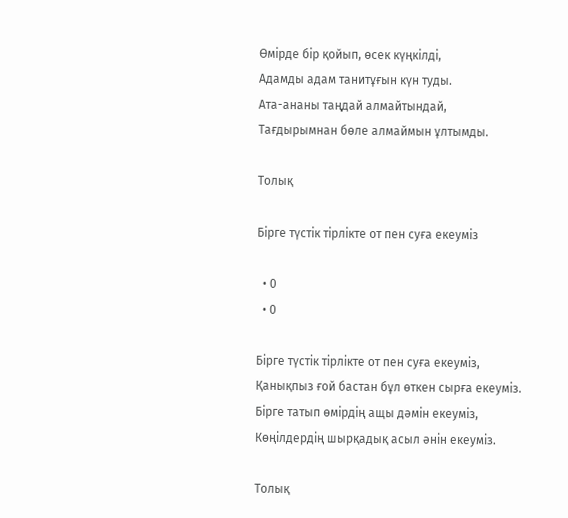Өмірде бір қойып, өсек күңкілді,
Адамды адам танитұғын күн туды.
Ата-ананы таңдай алмайтындай,
Тағдырымнан бөле алмаймын ұлтымды.

Толық

Бірге түстік тірлікте от пен суға екеуміз

  • 0
  • 0

Бірге түстік тірлікте от пен суға екеуміз,
Қанықпыз ғой бастан бұл өткен сырға екеуміз.
Бірге татып өмірдің ащы дәмін екеуміз,
Көңілдердің шырқадық асыл әнін екеуміз.

Толық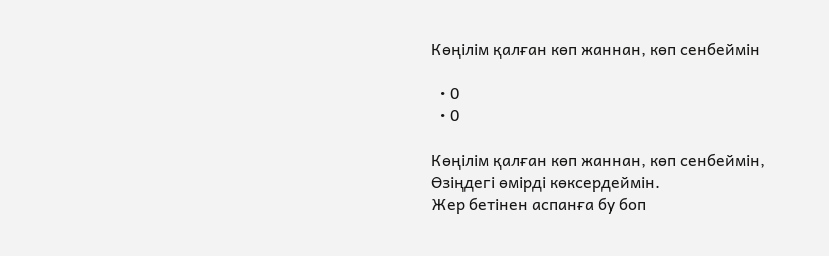Көңілім қалған көп жаннан, көп сенбеймін

  • 0
  • 0

Көңілім қалған көп жаннан, көп сенбеймін,
Өзіңдегі өмірді көксердеймін.
Жер бетінен аспанға бу боп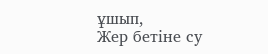ұшып,
Жер бетіне су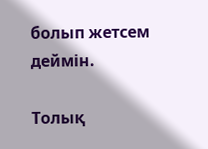болып жетсем деймін.

Толық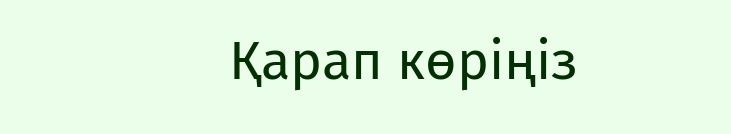Қарап көріңіз